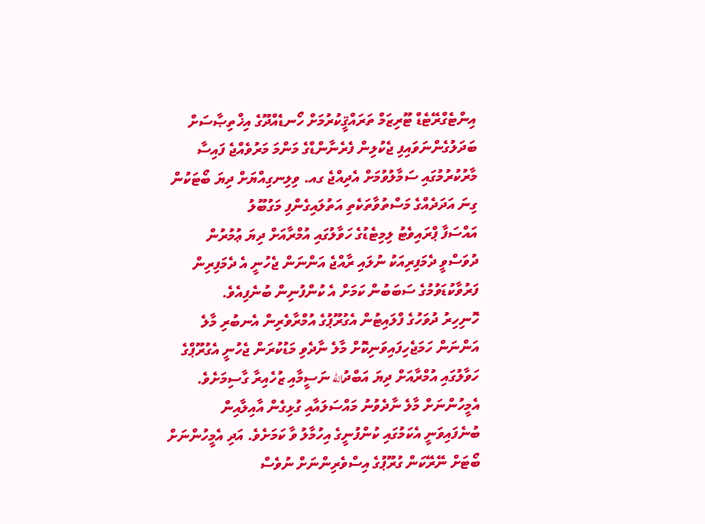އިންޓެގްރޭޓެޑް ޓޫރިޒަމް ތަރައްޤީކުރުމަށް ހޯނޑެއްދޫގެ އިޚްތިޞާސަށް ބަދަލުގެންނަވައިފި ޖެކުލިން ފެރެނާންޑްގެ މަންމަ މަރުވެއްޖެ ފައިސާ މާރުކުރުމުގައި ސަމާލުވުމަށް އެދިއްޖެ ގއ. ވިލިނގިއްޔަށް ދިޔަ ބޯޓަކުން ގިނަ އަދަދެއްގެ މަސްތުވާތަކެތި އަތުލައިގެންފި މަގުބޫލު
އައްސަފާ ޕްރައިވެޓު ލިމިޓެޑުގެ ހަވާލުގައި އުމްރާއަށް ދިޔަ ޢުމުރުން ދުވަސްވީ ދެމަފިރިއަކު ނުލައި ރާއްޖެ އަންނަން ޖެހުނީ އެ ދެމަފިރިން ފަރުވާކުޑަވުމުގެ ސަބަބުން ކަމަށް އެ ކުންފުނިން ބުނެފިއެވެ.
ހޮނިހިރު ދުވަހުގެ ފްލައިޓުން އެގުރޫޕުގެ އުމްރާވެރިން އެނބުރި މާލެ އަންނަން ހަމަޖެހިފައިވަނިކޮށް މާލެ ނާދެވި މަޑުކުރަން ޖެހުނީ އެގުރޫޕްގެ ހަވާލުގައި އުމްރާއަށް ދިޔަ އަބްދުالله ނަސީމާއި ޒުހެއިރާ ގާސިމަށެވެ.
އެމީހުންނަށް މާލެ ނާދެވުނު މައްސަލައާއި ގުޅިގެން އާއިލާއިން ބުނެފައިވަނީ އެކަމުގައި ކުންފުނީގެ އިހުމާލު ވާ ކަމަށެވެ. އަދި އެމީހުންނަށް ބޯޓަށް ނޭރޭކަން ގުރޫޕުގެ އިސްވެރިންނަށް ނުވެސް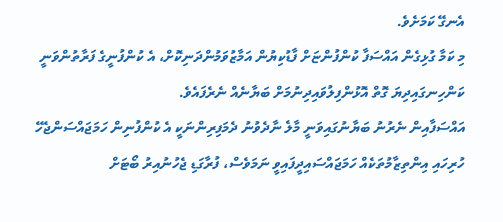އެނގޭ ކަމަށެވެ.
މި ކަމާ ގުޅިގެން އައްސަފާ ކުންފުންޏަށް ފާޑުކިޔުން އަމާޒުވަމުންދަނިކޮށް، އެ ކުންފުނީގެ ފަރާތުންވަނީ ކަންހިނގައިދިޔަ ގޮތް އޮޅުންފިލުވައިދިނުމަށް ބަޔާނެއް ނެރެފައެވެ.
އައްސަފާއިން ނެރުނު ބަޔާނުގައިވަނީ މާލެ ނާދެވުނު ދެމަފިރިންނަކީ އެ ކުންފުނިން ހަމަޖައްސަންޖެހޭ ހުރިހައި އިންތިޒާމުތަކެއް ހަމަޖައްސައިދީފައިވީ ނަމަވެސް، ފުރާގަޑި ޖެހުނުއިރު ބޯޓަށް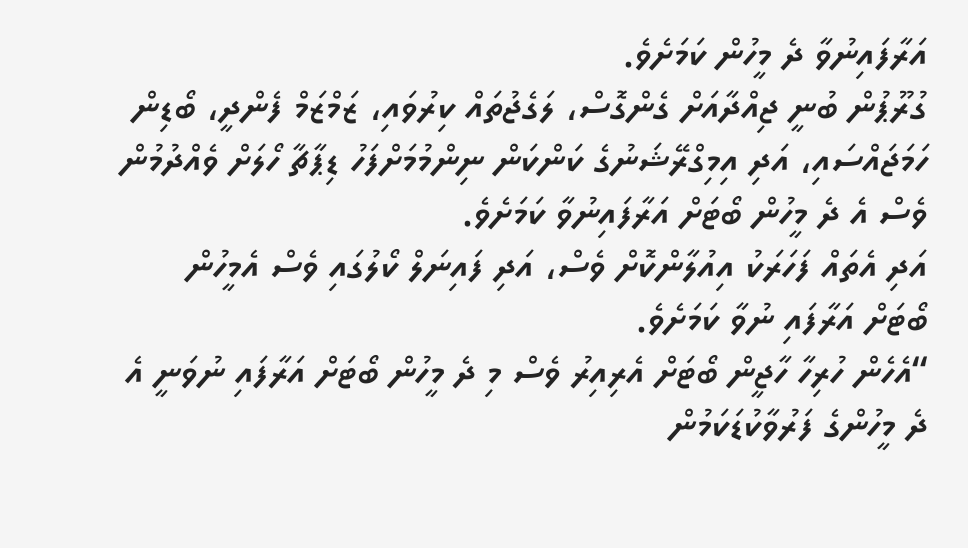އަރާފައިނުވާ ދެ މީހުން ކަމަށެވެ.
ގުރޫޕުން ބުނީ ޖިއްދާއަށް ގެންގޮސް، ލަގެޖުތައް ކިރުވައި، ޒަމްޒަމް ފެންދީ، ބޯޑިން ހަމަޖައްސައި، އަދި އިމިގްރޭޝަނުގެ ކަންކަން ނިންމުމަށްފަހު ޑިޕާޗާ ހޯލަށް ވެއްދުމުން ވެސް އެ ދެ މީހުން ބޯޓަށް އަރާފައިނުވާ ކަމަށެވެ.
އަދި އެތައް ފަހަރަކު އިއުލާންކޮށް ވެސް، އަދި ފައިނަލް ކޯލުގައި ވެސް އެމީހުން ބޯޓަށް އަރާފައި ނުވާ ކަމަށެވެ.
“އެހެން ހުރިހާ ހާޖީން ބޯޓަށް އެރިއިރު ވެސް މި ދެ މީހުން ބޯޓަށް އަރާފައި ނުވަނީ އެ ދެ މީހުންގެ ފަރުވާކުޑަކަމުން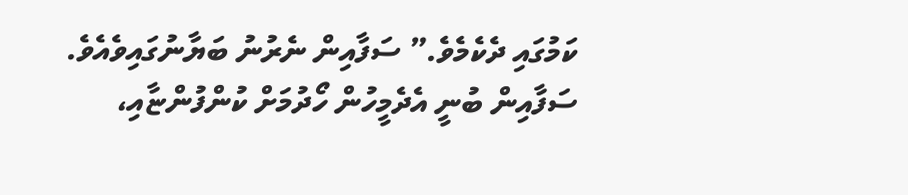ކަމުގައި ދެކެމެވެ.” ސަފާއިން ނެރުނު ބަޔާނުގައިވެއެވެ.
ސަފާއިން ބުނީ އެދެމީހުން ހޯދުމަށް ކުންފުންޏާއި،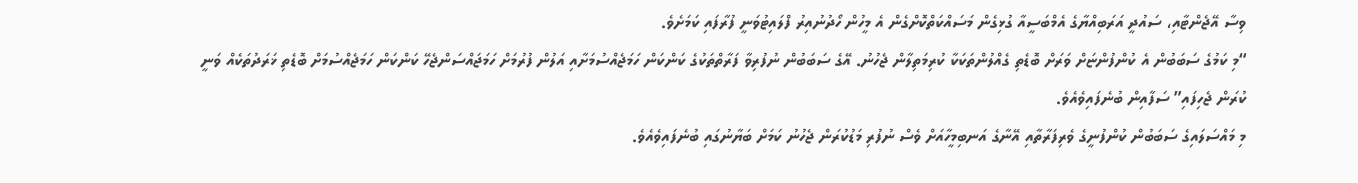ވިސާ އޭޖެންޓާއި، ސައުދީ އަރަބިއްޔާގެ އެމްބަސީއާ ގުޅިގެން މަސައްކަތްކޮށްގެން އެ މީހުން ހޯދުނުއިރު ފްލައިޓުވަނީ ފުރާފައި ކަމަށެވެ.
“މި ކަމުގެ ސަބަބުން އެ ކުންފުންޏަށް ވަރަށް ބޮޑެތި ގެއްލުންތަކަކާ ކުރިމަތިލާން ޖެހުނު. އޭގެ ސަބަބުން ނުފުރިވާ ފަރާތްތަކުގެ ކަންކަން ހަމަޖެއްސުމަށާއި އަލުން ފުރުމަށް ހަމަޖައްސަންޖެހޭ ކަންކަން ހަމަޖެއްސުމަށް ބޮޑެތި ޚަރަދުތަކެއް ވަނީ ކުރަން ޖެހިފައި” ސަފާއިން ބުނެފައިވެއެވެ.
މި މައްސަލައިގެ ސަބަބުން ކުންފުނީގެ ވެރިފަރާތާއި އޭނާގެ އަނބިމީހާއަށް ވެސް ނުފުރި މަޑުކުރަން ޖެހުނު ކަމަށް ބަޔާނުގައި ބުނެފައިވެއެވެ.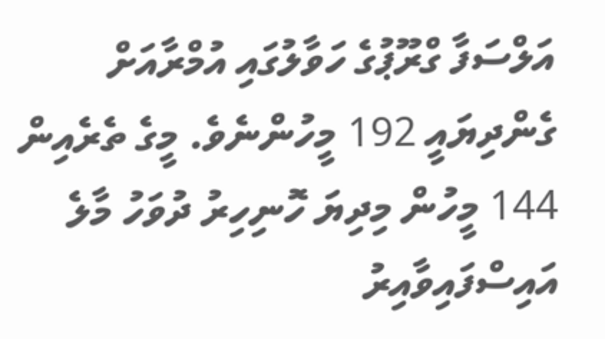އަލްސަފާ ގްރޫޕުގެ ހަވާލުގައި އުމްރާއަށް ގެންދިޔައީ 192 މީހުންނެވެ. މީގެ ތެރެއިން 144 މީހުން މިދިޔަ ހޮނިހިރު ދުވަހު މާލެ އައިސްފައިވާއިރު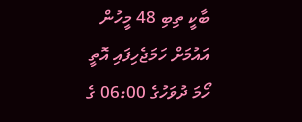ބާކީ ތިބި 48 މީހުން އައުމަށް ހަމަޖެހިފައި އޮތީ ހޯމަ ދުވަހުގެ 06:00 ގެ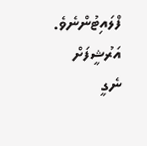ފްލައިޓުންނެވެ.
އަރުޝީފަށް ނެގީ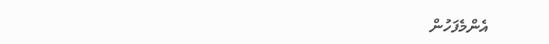އެންމެފަހުން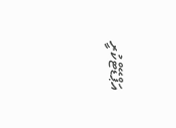އަޕްޑޭޓްކުރީ